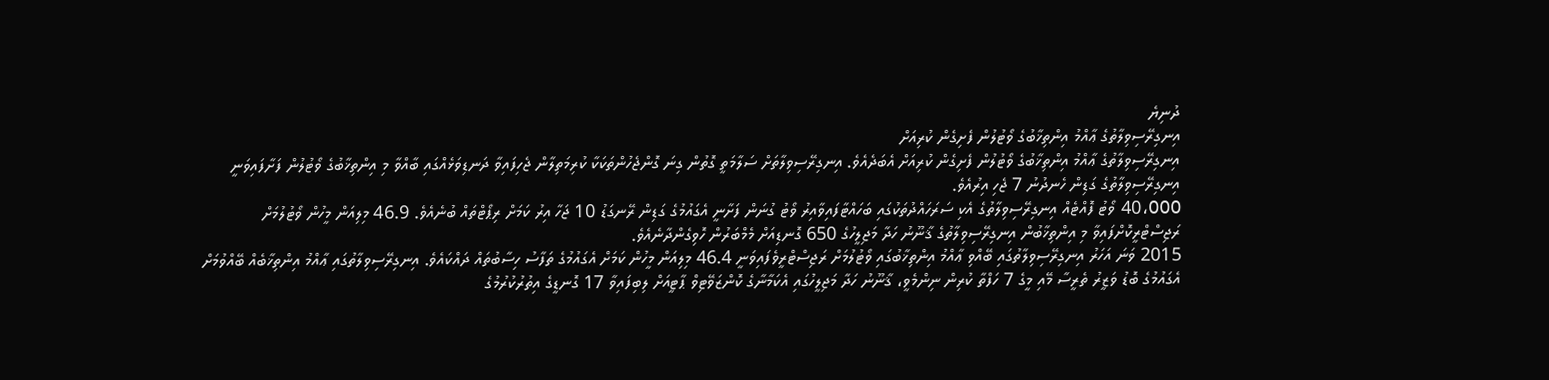ދުނިޔެ
އިނގިރޭސިވިލާތުގެ ޢާއްމު އިންތިޚާބުގެ ވޯޓުލުން ފެށިގެން ކުރިއަށް
އިނގިރޭސިވިލާތުގެ ޢާއްމު އިންތިޚާބުގެ ވޯޓުލުން ފެށިގެން ކުރިއަށް އެބަދެއެވެ. އިނގިރޭސިވިލާތަށް ސަލާމަތީ ގޮތުން ގިނަ ގޮންޖެހުންތަކަކާ ކުރިމަތިލާން ޖެހިފައިވާ ދަނޑިވަޅެއްގައި ބާއްވާ މި އިންތިޚާބުގެ ވޯޓުލުން ފަށާފައިވަނީ އިނގިރޭސިވިލާތުގެ ގަޑިން ހެނދުނު 7 ޖެހި އިރުއެވެ.
40،000 ވޯޓު ފޮއްޓެއް އިނގިރޭސިވިލާތުގެ އެކި ސަރަހައްދުތަކުގައި ބަހައްޓާފައިވާއިރު ވޯޓު ގުނަން ފަށާނީ އެގައުމުގެ ގަޑިން ރޭނގަޑު 10 ޖަހާ އިރު ކަމަށް ރިޕޯޓްތައް ބުނެއެވެ. 46.9 މިލިއަން މީހުން ވޯޓުލުމަށް ރަޖިސްޓްރީކޮށްފައިވާ މި އިންތިޚާބުން އިނގިރޭސިވިލާތުގެ ޤާނޫނު ހަދާ މަޖިލީހުގެ 650 ގޮނޑިއަށް މެމްބަރުން ހޮވިގެންދާނެއެވެ.
2015 ވަނަ އަހަރު އިނގިރޭސިވިލާތުގައި ބޭއްވި ޢާއްމު އިންތިޚާބުގައި ވޯޓުލުމަށް ރަޖިސްޓްރީވެފައިވަނީ 46.4 މިލިއަން މީހުން ކަމަށް އެގައުމުގެ ތަފާސު ހިސާބުތައް ދައްކައެވެ. އިނގިރޭސިވިލާތުގައި ޢާއްމު އިންތިޚާބެއް ބޭއްވުމަށް އެގައުމުގެ ބޮޑު ވަޒީރު ތެރީސާ މޭއި މީގެ 7 ހަފްތާ ކުރިން ނިންމެވީ، ޤާނޫނު ހަދާ މަޖިލީހުގައި އެކަމާނާގެ ކޮންޒަވޭޓިވް ޕާޓީއަށް ލިބިފައިވާ 17 ގޮނޑީގެ އިތުރުކުރުމުގެ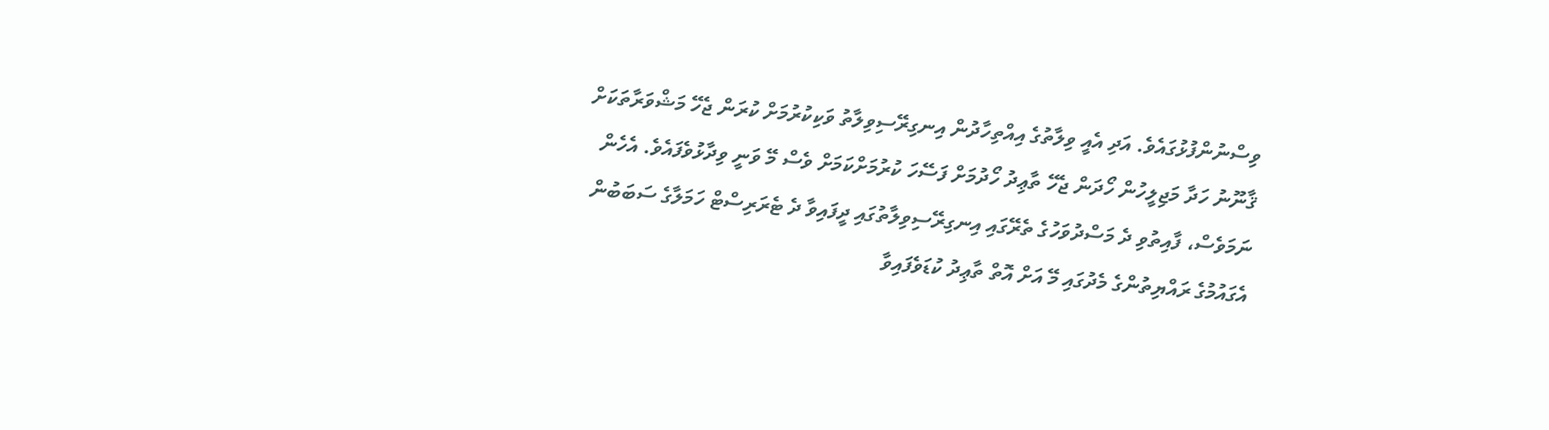ވިސްނުންފުޅުގައެވެ. އަދި އެއީ ވިލާތުގެ އިއްތިހާދުން އިނގިރޭސިވިލާތު ވަކިކުރުމަށް ކުރަން ޖެހޭ މަޝްވަރާތަކަށް ޤާނޫނު ހަދާ މަޖިލީހުން ހޯދަން ޖެހޭ ތާޢިދު ހޯދުމަށް ފަސޭހަ ކުރުމަށްކަމަށް ވެސް މޭ ވަނީ ވިދާޅުވެފައެވެ. އެހެން ނަމަވެސް، ފާއިތުވި ދެ މަސްދުވަހުގެ ތެރޭގައި އިނގިރޭސިވިލާތުގައި ދީފައިވާ ދެ ޓެރަރިސްޓް ހަމަލާގެ ސަބަބުން އެގައުމުގެ ރައްޔިތުންގެ މެދުގައި މޭ އަށް އޮތް ތާޢިދު ކުޑަވެފައިވާ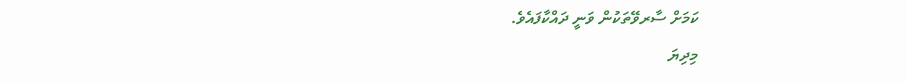ކަމަށް ސާރވޭތަކުން ވަނީ ދައްކާފައެވެ.
މިދިޔަ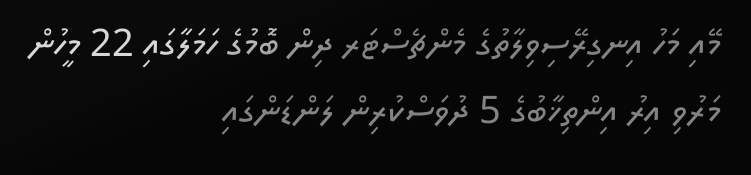މޭއި މަހު އިނގިރޭސިވިލާތުގެ މެންޗެސްޓަރ ދިން ބޮމުގެ ހަމަލާގައި 22 މީހުން މަރުވި އިރު އިންތިޚާބުގެ 5 ދުވަސްކުރިން ލަންޑަންގައި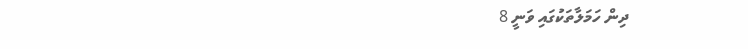ދިން ހަމަލާތަކުގައި ވަނީ 8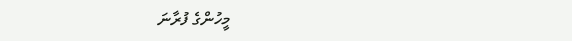މީހުންގެ ފުރާނަ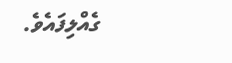ގެއްލިފައެވެ.